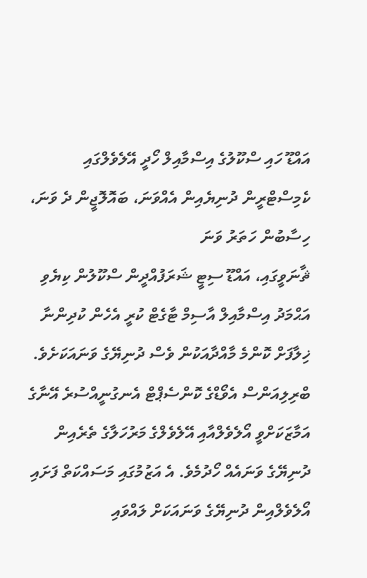އައްޑޫ ހައި ސްކޫލުގެ އިސްމާއިލް ހޯދީ އޭލެވެލްގައި ކެމިސްޓްރީން ދުނިޔެއިން އެއްވަނަ، ބައޮލޮޖީން ދެ ވަނަ، ހިސާބުން ހަތަރު ވަނަ
ޘާނަވީގައި، އައްޑޫ ސިޓީ ޝަރަފުއްދީން ސްކޫލުން ކިޔެވި އަޙްމަދު އިސްމާއިލް އާސިމް ޓާގެޓް ކުރީ އެހެން ކުދިންނާ ޚިލާފަށް ކޮންމެ މާއްދާއަކުން ވެސް ދުނިޔޭގެ ވަނައަކަށެވެ. ބްރިލިއަންސް އެވޯޑްގެ ކޮންސެޕްޓް އެނގުނީއްސުރެ އޭނާގެ އަމާޒަކަށްވީ އޯލެވެލްއާއި އޭލެވެލްގެ މަރުހަލާގެ ތެރެއިން ދުނިޔޭގެ ވަނައެއް ހޯދުމެވެ. އެ އަޒުމުގައި މަސައްކަތް ފަށައި އޯލެވެލްއިން ދުނިޔޭގެ ވަނައަކަށް ލައްވައި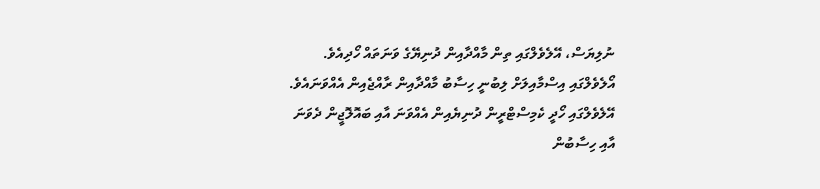ނުލިޔަސް، އޭލެވެލްގައި ތިން މާއްދާއިން ދުނިޔޭގެ ވަނަތައް ހޯދިއެވެ.
އޯލެވެލްގައި އިސްމާއިލަށް ލިބުނީ ހިސާބު މާއްދާއިން ރާއްޖެއިން އެއްވަނައެވެ. އޭލެވެލްގައި ހޯދީ ކެމިސްޓްރީން ދުނިޔެއިން އެއްވަނަ އާއި ބައޮލޮޖީން ދެވަނަ އާއި ހިސާބުން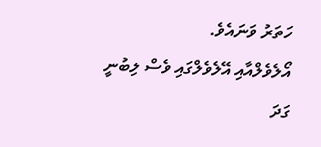ހަތަރު ވަނައެވެ.
އޯލެވެލްއާއި އޭލެވެލްގައި ވެސް ލިބުނީ ގަދަ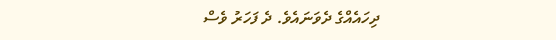ދިހައެއްގެ ދެވަނައެވެ. ދެ ފަހަރު ވެސް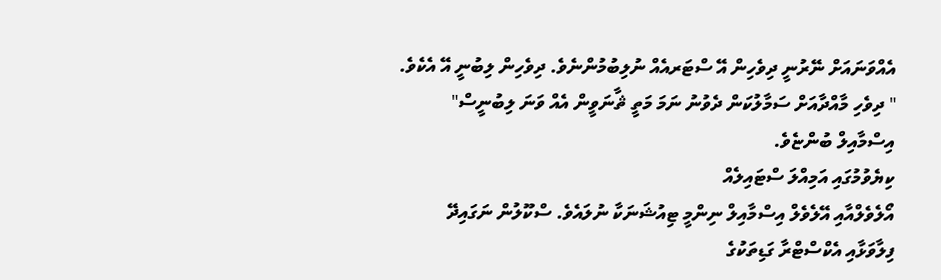އެއްވަނައަށް ނޭރުނީ ދިވެހިން އޭ ސްޓަރއެއް ނުލިބުމުންނެވެ. ދިވެހިން ލިބުނީ އޭ އެކެވެ.
" ދިވެހި މާއްދާއަށް ސަމާލުކަން ދެވުނު ނަމަ މަތީ ޘާނަވީން އެއް ވަނަ ލިބުނީސް" އިސްމާއިލް ބުންޏެވެ.
ކިޔެވުމުގައި އަމިއްލަ ސްޓައިލެއް
އޯލެވެލްއާއި އޭލެވެލް އިސްމާއިލް ނިންމީ ޓިއުޝަނަކާ ނުލައެވެ. ސްކޫލުން ނަގައިދޭ ފިލާވަޅާއި އެކްސްޓްރާ ގަޑިތަކުގެ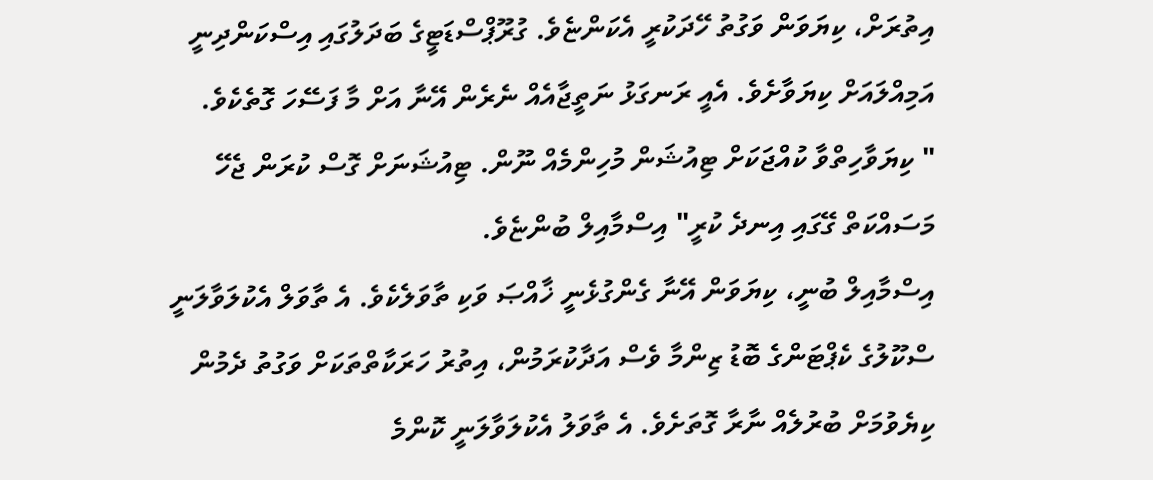އިތުރަށް، ކިޔަވަން ވަގުތު ހޭދަކުރީ އެކަންޏެވެ. ގުރޫޕްސްޑަޓީގެ ބަދަލުގައި އިސްކަންދިނީ އަމިއްލައަށް ކިޔަވާށެވެ. އެއީ ރަނގަޅު ނަތީޖާއެއް ނެރެން އޭނާ އަށް މާ ފަސޭހަ ގޮތެކެވެ.
" ކިޔަވާހިތްވާ ކުއްޖަކަށް ޓިއުޝަން މުހިންމެއް ނޫން. ޓިއުޝަނަށް ގޮސް ކުރަން ޖެހޭ މަސައްކަތް ގޭގައި އިނދެ ކުރީ" އިސްމާއިލް ބުންޏެވެ.
އިސްމާއިލް ބުނީ، ކިޔަވަން އޭނާ ގެންގުޅެނީ ޚާއްޞަ ވަކި ތާވަލެކެވެ. އެ ތާވަލް އެކުލަވާލަނީ ސްކޫލުގެ ކެޕްޓަންގެ ބޮޑު ޒިންމާ ވެސް އަދާކުރަމުން، އިތުރު ހަރަކާތްތަކަށް ވަގުތު ދެމުން ކިޔެވުމަށް ބުރުލެއް ނާރާ ގޮތަށެވެ. އެ ތާވަލު އެކުލަވާލަނީ ކޮންމެ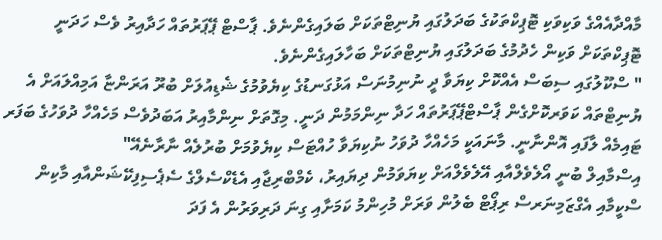މާއްދާއެއްގެ ވަކިވަކި ޓޮޕިކްތަކުގެ ބަދަލުގައި ޔުނިޓްތަކަށް ބަލައިގެންނެވެ. ޕާސްޓް ޕޭޕަރުތައް ހަދާއިރު ވެސް ހަދަނީ ޓޮޕިކްތަކަށް ވަކިން ހެދުމުގެ ބަދަލުގައި ޔުނިޓްތަކަށް ބަހާލައިގެންނެވެ.
" ސްކޫލުގައި ސިބަސް އެއްކޮށް ކިޔަވާ ދީ ނުނިމުނަސް އަޅުގަނޑުގެ ކިޔެވުމުގެ ޝެޑިއުލަށް ބުރޫ އަރަންޏާ އަމިއްލައަށް އެ ޔުނިޓްތައް ކަވަރކޮށްގެން ޕާސްޓްޕޭޕަރުތައް ހަދާ ނިންމަމުން ދަނީ. މިގޮތަށް ނިންމާއިރު އަބަދުވެސް މަހެއްހާ ދުވަހުގެ ބަފަރ ޓައިމެއް ލާފައި އޮންނާނީ. މާނައަކީ މަހެއްހާ ދުވަހު ނުކިޔަވާ ހުއްޓަސް ކިޔެވުމަށް ބުރުލެއް ނާރާނެއޭ"
އިސްމާއިލް ބުނީ އޯލެވެލްއާއި އޭލެވެލްއަށް ކިޔަވަމުން ދިޔައިރު، ކެމްބްރިޖާއި އެޑެކްސެލްގެ ސެޕެސިފިކޭޝަންއާއި މާކިން ސްކީމާއި އެގްޒަމިނަރސް ރިޕޯޓް ބެލުން ވަރަށް މުހިންމު ކަމަށާއި ގިނަ ދަރިވަރުން އެ ފަދަ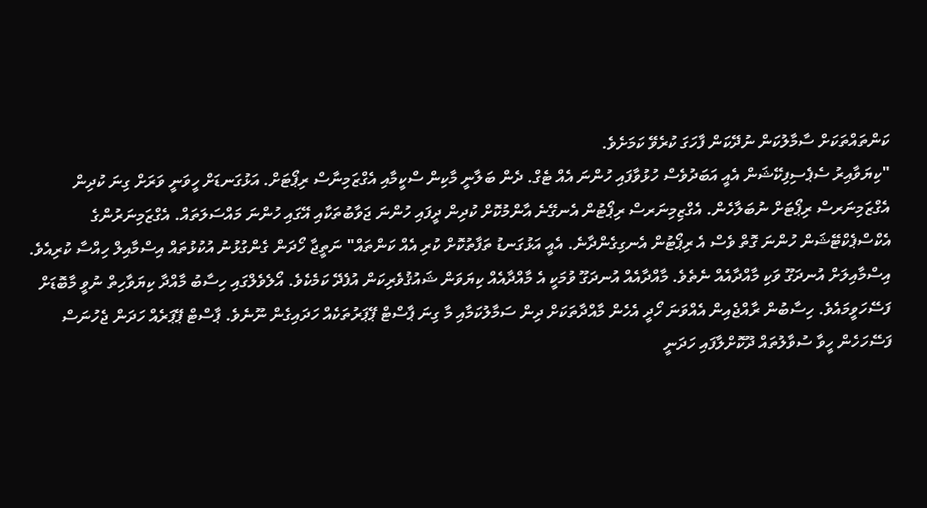ކަންތައްތަކަށް ސާމާލުކަން ނުދޭކަން ފާހަގަ ކުރެވޭ ކަމަށެވެ.
"ކިޔަވާއިރު ސެޕެސިފިކޭޝަން އެއީ އަބަދުވެސް ހުޅުވާފައި ހުންނަ އެއް ޓެގް. ދެން ބަލާނީ މާކިން ސްކީމާއި އެގްޒަމިނާސް ރިޕޯޓަށް. އަޅުގަނޑަށް ހީވަނީ ވަރަށް ގިނަ ކުދިން އެގްޒަމިނަރސް ރިޕޯޓަށް ނުބަލާހެން. އެގްޒިމިނަރސް ރިޕޯޓުން އެނގޭނެ އާންމުކޮށް ކުދިން ދީފައި ހުންނަ ޖަވާބުތަކާއި އޭގައި ހުންނަ މައްސަލަތައް. އެގްޒަމިނަރުންގެ އެކްސްޕެކްޓޭޝަން ހުންނަ ގޮތް ވެސް އެ ރިޕޯޓުން އެނގިގެންދާނެ. އެއީ އަޅުގަނޑު ތަފާތުކޮށް ކުރި އެއް ކަންތައް" ނަތީޖާ ހޯދަން ގެންގުޅުނު އުކުޅުތައް އިސްމާއިލް ހިއްސާ ކުރިއެވެ.
އިސްމާއިލަށް އުނދަގޫ ވަކި މާއްދާއެއް ނެތެވެ. މާއްދާއެއް އުނދަގޫ ވުމަކީ އެ މާއްދާއެއް ކިޔަވަން ޝައުޤުވެރިކަން އުފެދޭ ކަމެކެވެ. އޯލެވެލްގައި ހިސާބު މާއްދާ ކިޔަވާހިތް ނުވީ މާބޮޑަށް ފަސޭހަވީމައެވެ. ހިސާބުން ރާއްޖެއިން އެއްވަނަ ހޯދީ އެހެން މާއްދާތަކަށް ދިން ސަމާލުކަމާއި މާ ގިނަ ޕާސްޓް ޕޭޕަރުތަކެއް ހަދައިގެން ނޫނެވެ. ޕާސްޓް ޕޭޕަރެއް ހަދަން ޖެހުނަސް ފަސޭހަހެން ހީވާ ސުވާލުތައް ދޫކޮށްލާފައި ހަދަނީ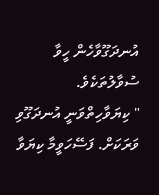އުނދަގޫވާހެން ހީވާ ސުވާލުތަކެވެ.
" ކިޔަވާހިތްވަނީ އުނދަގޫވި ވަރަކަށް. ފަސޭހަވީމާ ކިޔަވާ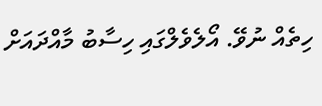ހިތެއް ނުވޭ. އޯލެވެލްގައި ހިސާބު މާއްދައަށް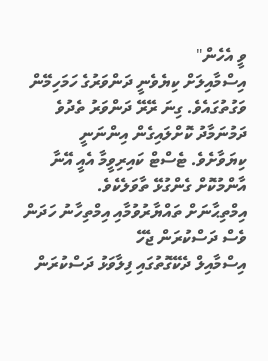ވީ އެހެން"
އިސްމާއިލަށް ކިޔެވެނީ ދަންވަރުގެ ހަމަހިމޭން ވަގުތުގައެވެ. ގިނަ ރޭރޭ ދަންވަރު ތެދުވެ ދަމުނަމާދު ކޮށްލައިގެން އިންނަނީ ކިޔަވާށެވެ. ޓެސްޓް ކައިރިވީމާ އެއީ އޭނާ އާންމުކޮށް ގެންގުޅޭ ތާވަލެކެވެ.
އިމްތިޙާނަށް ތައްޔާރުވުމާއި އިމްތިހާނު ހަދަން ވެސް ދަސްކުރަން ޖެހޭ
އިސްމާއިލް ދެކޭގޮތުގައި ފިލާވަޅު ދަސްކުރަން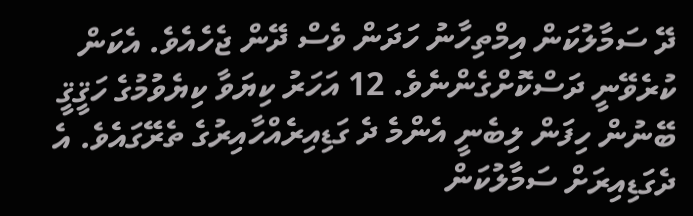ދޭ ސަމާލުކަން އިމްތިހާނު ހަދަން ވެސް ދޭން ޖެހެއެވެ. އެކަން ކުރެވޭނީ ދަސްކޮށްގެންނެވެ. 12 އަހަރު ކިޔަވާ ކިޔެވުމުގެ ހަޤީޤީ ބޭނުން ހިފަން ލިބެނީ އެންމެ ދެ ގަޑިއިރެއްހާއިރުގެ ތެރޭގައެވެ. އެ ދެގަޑިއިރަށް ސަމާލުކަން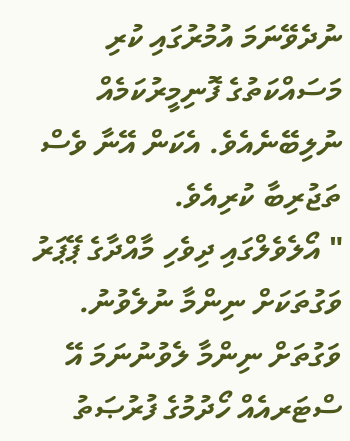ނުދެވޭނަމަ އުމުރުގައި ކުރި މަސައްކަތުގެ ފޮނިމީރުކަމެއް ނުލިބޭނެއެވެ. އެކަން އޭނާ ވެސް ތަޖުރިބާ ކުރިއެވެ.
" އޯލެވެލްގައި ދިވެހި މާއްދާގެ ޕޭޕަރު ވަގުތަކަށް ނިންމާ ނުލެވުނު. ވަގުތަށް ނިންމާ ލެވުނުނަމަ އޭ ސްޓަރއެއް ހޯދުމުގެ ފުރުޞަތު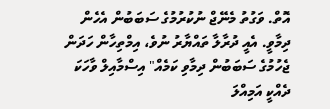އޮތް. ވަގުތު މެނޭޖް ނުކުރުމުގެ ސަބަބުން އެހެން ދިމާވީ. އެއީ ދުރާލާ ތައްޔާރު ނުވެ، އިމްތިހާން ހަދަން ޖެހުމުގެ ސަބަބުން ދިމާވި ކަމެއް" އިސްމާއިލް ވާހަކަ ދެއްކީ އަމިއްލަ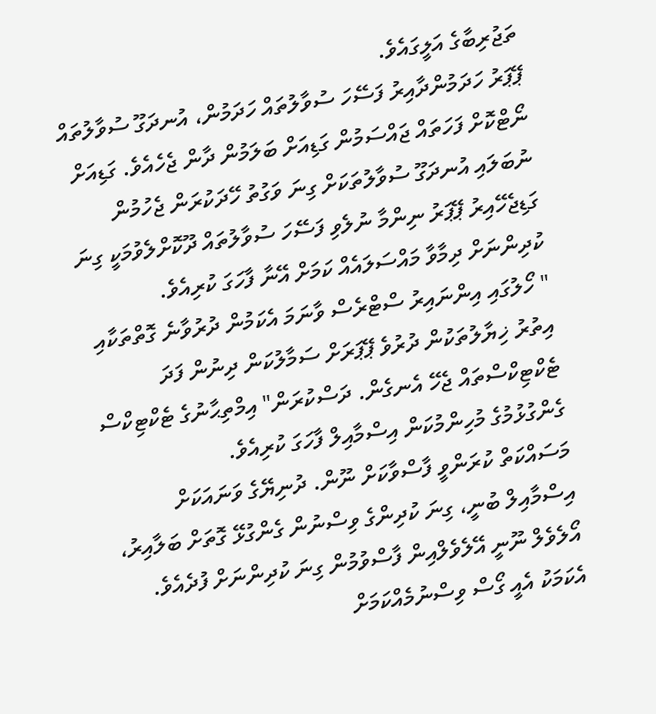ތަޖުރިބާގެ އަލީގައެވެ.
ޕޭޕަރު ހަދަމުންދާއިރު ފަސޭހަ ސުވާލުތައް ހަދަމުން، އުނދަގޫ ސުވާލުތައް ނޯޓްކޮށް ފަހަތައް ޖައްސަމުން ގަޑިއަށް ބަލަމުން ދާން ޖެހެއެވެ. ގަޑިއަށް ނުބަލައި އުނދަގޫ ސުވާލުތަކަށް ގިނަ ވަގުތު ހޭދަކުރަން ޖެހުމުން ގަޑިޖެހޭއިރު ޕޭޕަރު ނިންމާ ނުލެވި ފަސޭހަ ސުވާލުތައް ދޫކޮށްލެވުމަކީ ގިނަ ކުދިންނަށް ދިމާވާ މައްސަލައެއް ކަމަށް އޭނާ ފާހަގަ ކުރިއެވެ.
" ހޯލުގައި އިންނައިރު ސްޓްރެސް ވާނަމަ އެކަމުން ދުރުވާނެ ގޮތްތަކާއި އިތުރު ޚިޔާލުތަކުން ދުރުވެ ޕޭޕަރަށް ސަމާލުކަން ދިނުން ފަދަ ޓެކްޓިކްސްތައް ޖެހޭ އެނގެން. ދަސްކުރަން" އިމްތިޙާނުގެ ޓެކްޓިކްސް ގެންގުޅުމުގެ މުހިންމުކަން އިސްމާއިލް ފާހަގަ ކުރިއެވެ.
މަސައްކަތް ކުރަންވީ ފާސްވާކަށް ނޫން. ދުނިޔޭގެ ވަނައަކަށް
އިސްމާއިލް ބުނީ، ގިނަ ކުދިންގެ ވިސްނުން ގެންގުޅޭ ގޮތަށް ބަލާއިރު، އޯލެވެލް ނޫނީ އޭލެވެލްއިން ފާސްވުމުން ގިނަ ކުދިންނަށް ފުދެއެވެ. އެކަމަކު އެއީ ގޯސް ވިސްނުމެއްކަމަށް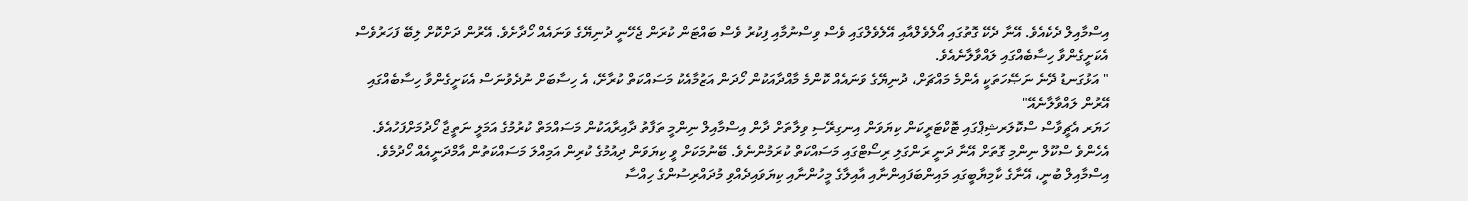އިސްމާއިލް ދެކެއެވެ. އޭނާ ދެކޭ ގޮތުގައި އޯލެވެލްއާއި އޭލެވެލްގައި ވެސް ވިސްނުމާއި ފިކުރު ވެސް ބައްޓަން ކުރަން ޖެހޭނީ ދުނިޔޭގެ ވަނައެއް ހޯދާށެވެ. އޭރުން ދަށްކޮށް ލިބޭ ފަހަރުވެސް އެކަށީގެންވާ ހިސާބެއްގައި ލައްވާލާނެއެވެ.
" އަޅުގަނޑު ދޭނެ ނަޞޭހަތަކީ އެންމެ މައްޗަށް، ދުނިޔޭގެ ވަނައެއް ކޮންމެ މާއްދާއަކުން ހޯދަން އަޒުމާއެކު މަސައްކަތް ކުރާށޭ، އެ ހިސާބަށް ނުދެވުނަސް އެކަށީގެންވާ ހިސާބެއްގައި އޭރުން ލައްވާލާނެއޭ"
ހަޔަރ އެޗީވާސް ސްކޮލަރޝިޕްގައި ޓޮކްޓަރީކަން ކިޔަވަން އިނގިރޭސި ވިލާތަށް ދާން އިސްމާއިލް ނިންމީ ތަފާތު ދާއިރާއަކުން މަސައްމަތް ކުރުމުގެ އަމަލީ ނަތީޖާ ހޯދުމަށްފަހުއެވެ. އެހެންވެ ސްކޫލް ނިންމި ގޮތަށް އޭނާ ދަނީ ރަންގަލި ރިސޯޓްގައި މަސައްކަތް ކުރަމުންނެވެ. ބޭނުމަކަށް ވީ ކިޔަވަން ދިއުމުގެ ކުރިން އަމިއްލަ މަސައްކަތުން އާމްދަނީއެއް ހޯދުމެވެ.
އިސްމާއިލް ބުނީ، އޭނާގެ ކާމިޔާބީގައި މައިންބަފައިންނާއި އާއިލާގެ މީހުންނާއި ކިޔަވައިދެއްވި މުދައްރިސުންގެ ހިއްސާ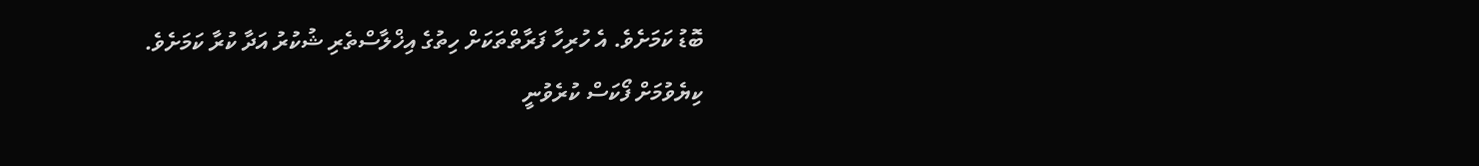ބޮޑު ކަމަށެވެ. އެ ހުރިހާ ފަރާތްތަކަށް ހިތުގެ އިޚްލާސްތެރި ޝުކުރު އަދާ ކުރާ ކަމަށެވެ.
ކިޔެވުމަށް ފޯކަސް ކުރެވުނީ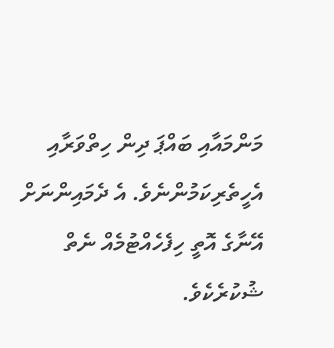މަންމައާއި ބައްޕަ ދިން ހިތްވަރާއި އެހީތެރިކަމުންނެވެ. އެ ދެމައިންނަށް އޭނާގެ އޮތީ ހިފެހެއްޓުމެއް ނެތް ޝުކުރެކެވެ.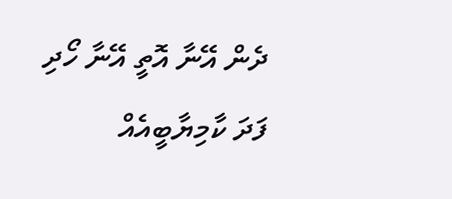ދެން އޭނާ އޮތީ އޭނާ ހޯދި ފަދަ ކާމިޔާބީއެއް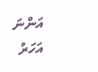އަންނަ އަހަރު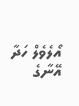އޯލެވެލް ހަދާ އޭނާގެ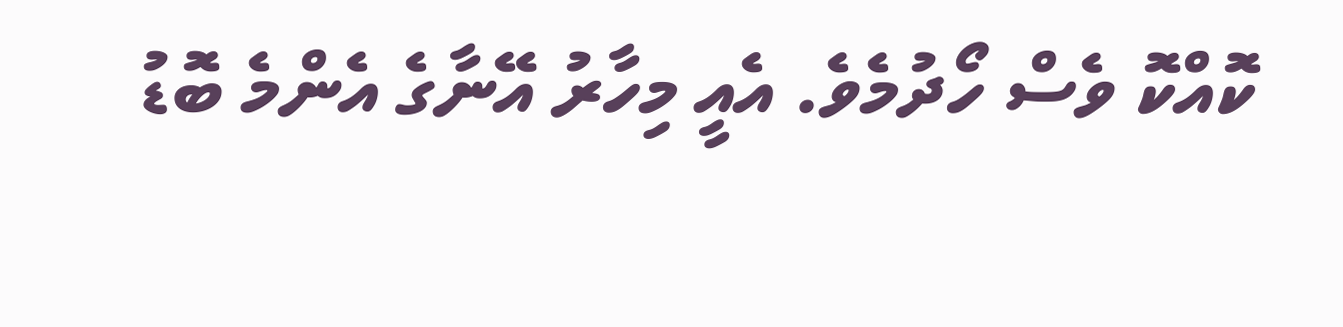ކޮއްކޮ ވެސް ހޯދުމެވެ. އެއީ މިހާރު އޭނާގެ އެންމެ ބޮޑު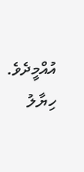އުއްމީދެވެ.
ހިޔާލު